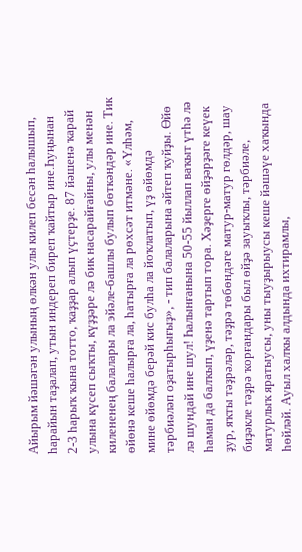Айырым йәшәгән улының өлкән улы килеп бесән һалышып, һарайын таҙалап, утын индереп биреп ҡайтыр ине.Һуңынан 2-3 һарыҡ ҡына тотто, ҡаҙҙар алып үҫтерҙе. 87 йәшенә ҡарай улына күсеп сыҡты, күҙҙәре лә бик насарайғайны, улы менән килененең балалары ла эйәле-башлы булып бөткәндәр ине. Тик өйөнә кеше һалырға ла, һатырға ла рөхсәт итмәне. «Үлһәм, мине өйөмдә берәй кис булһа ла йоҡлатып, үҙ өйөмдә тәрбиәләп оҙатырһығыҙ», - тип балаларына әйтеп ҡуйҙы. Өйө лә шундай ине шул! Һалынғанына 50-55 йыллап ваҡыт үтһә лә һаман да балҡып, үҙенә тартып тора. Хәҙерге өйҙәрҙәге кеүек ҙур, яҡты тәҙрәләр, тәҙрә төбөндәге матур-матур гөлдәр, шау биҙәкле тәҙрә ҡорғандары был өйҙә зауыҡлы, тәрбиәле, матурлыҡ яратыусы, уны тыуҙырыусы кеше йәшәүе хаҡында һөйләй. Ауыл халҡы алдында ихтирамлы,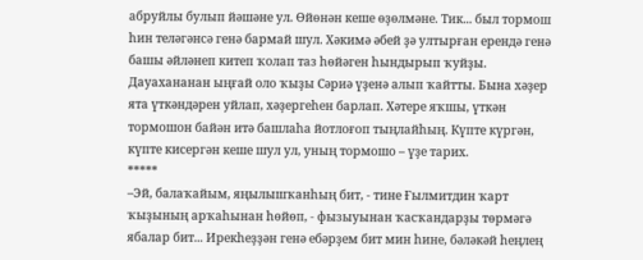абруйлы булып йәшәне ул. Өйөнән кеше өҙөлмәне. Тик... был тормош һин теләгәнсә генә бармай шул. Хәкимә әбей ҙә ултырған ерендә генә башы әйләнеп китеп ҡолап таз һөйәген һындырып ҡуйҙы. Дауахананан ыңғай оло ҡыҙы Сәриә үҙенә алып ҡайтты. Бына хәҙер ята үткәндәрен уйлап, хәҙергеһен барлап. Хәтере яҡшы, үткән тормошон байән итә башлаһа йотлоғоп тыңлайһың. Күпте күргән, күпте кисергән кеше шул ул, уның тормошо – үҙе тарих.
*****
–Эй, балаҡайым, яңылышҡанһың бит, - тине Ғылмитдин ҡарт ҡыҙының арҡаһынан һөйөп, - фызыуынан ҡасҡандарҙы төрмәгә ябалар бит... Ирекһеҙҙән генә ебәрҙем бит мин һине, бәләкәй һеңлең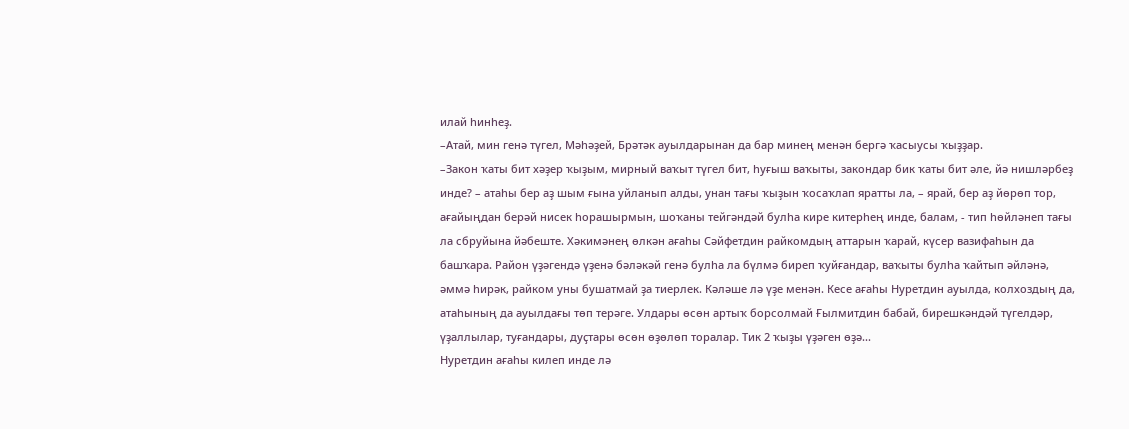илай һинһеҙ.
–Атай, мин генә түгел, Мәһәҙей, Брәтәк ауылдарынан да бар минең менән бергә ҡасыусы ҡыҙҙар.
–Закон ҡаты бит хәҙер ҡыҙым, мирный ваҡыт түгел бит, һуғыш ваҡыты, закондар бик ҡаты бит әле, йә нишләрбеҙ инде? – атаһы бер аҙ шым ғына уйланып алды, унан тағы ҡыҙын ҡосаҡлап яратты ла, – ярай, бер аҙ йөрөп тор, ағайыңдан берәй нисек һорашырмын, шоҡаны тейгәндәй булһа кире китерһең инде, балам, - тип һөйләнеп тағы ла сбруйына йәбеште. Хәкимәнең өлкән ағаһы Сәйфетдин райкомдың аттарын ҡарай, күсер вазифаһын да башҡара. Район үҙәгендә үҙенә бәләкәй генә булһа ла бүлмә биреп ҡуйғандар, ваҡыты булһа ҡайтып әйләнә, әммә һирәк, райком уны бушатмай ҙа тиерлек. Кәләше лә үҙе менән. Кесе ағаһы Нуретдин ауылда, колхоздың да, атаһының да ауылдағы төп терәге. Улдары өсөн артыҡ борсолмай Ғылмитдин бабай, бирешкәндәй түгелдәр, үҙаллылар, туғандары, дуҫтары өсөн өҙөлөп торалар. Тик 2 ҡыҙы үҙәген өҙә...
Нуретдин ағаһы килеп инде лә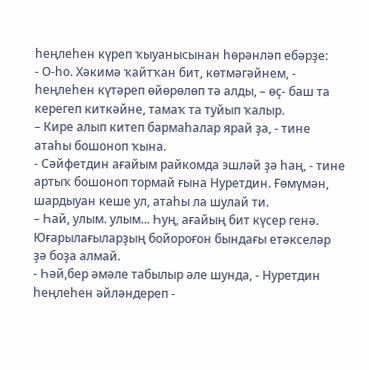һеңлеһен күреп ҡыуанысынан һөрәнләп ебәрҙе:
- О-һо. Хәкимә ҡайтҡан бит, көтмәгәйнем, - һеңлеһен күтәреп өйөрөлөп тә алды, – өҫ- баш та керегеп киткәйне, тамаҡ та туйып ҡалыр.
– Кире алып китеп бармаһалар ярай ҙа, - тине атаһы бошоноп ҡына.
- Сәйфетдин ағайым райкомда эшләй ҙә һаң, - тине артыҡ бошоноп тормай ғына Нуретдин. Ғөмүмән, шардыуан кеше ул, атаһы ла шулай ти.
– Һай, улым. улым... Һуң, ағайың бит күсер генә. Юғарылағыларҙың бойороғон бындағы етәкселәр ҙә боҙа алмай.
- Һәй,бер әмәле табылыр әле шунда, - Нуретдин һеңлеһен әйләндереп -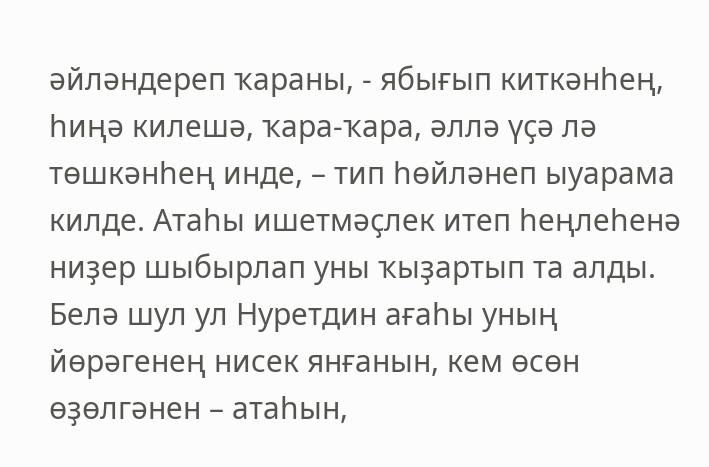әйләндереп ҡараны, - ябығып киткәнһең, һиңә килешә, ҡара-ҡара, әллә үҫә лә төшкәнһең инде, – тип һөйләнеп ыуарама килде. Атаһы ишетмәҫлек итеп һеңлеһенә ниҙер шыбырлап уны ҡыҙартып та алды. Белә шул ул Нуретдин ағаһы уның йөрәгенең нисек янғанын, кем өсөн өҙөлгәнен – атаһын,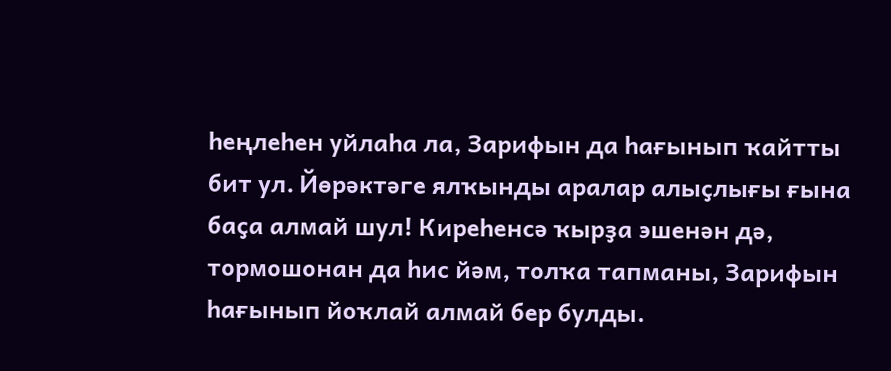һеңлеһен уйлаһа ла, Зарифын да һағынып ҡайтты бит ул. Йөрәктәге ялҡынды аралар алыҫлығы ғына баҫа алмай шул! Киреһенсә ҡырҙа эшенән дә, тормошонан да һис йәм, толҡа тапманы, Зарифын һағынып йоҡлай алмай бер булды.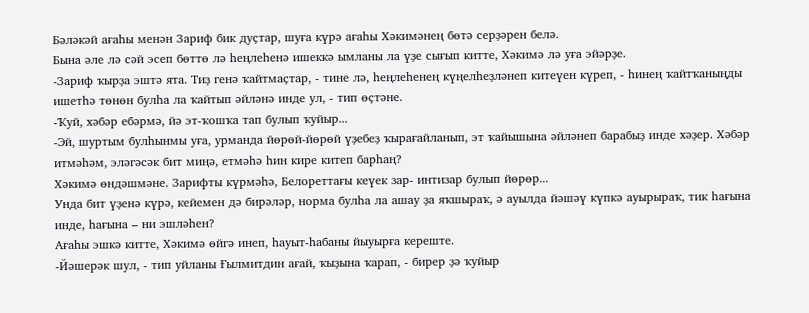Бәләкәй ағаһы менән Зариф бик дуҫтар, шуға күрә ағаһы Хәкимәнең бөтә серҙәрен белә.
Бына әле лә сәй эсеп бөттө лә һеңлеһенә ишеккә ымланы ла үҙе сығып китте, Хәкимә лә уға эйәрҙе.
-Зариф ҡырҙа эштә ята. Тиҙ генә ҡайтмаҫтар, - тине лә, һеңлеһенең күңелһеҙләнеп китеүен күреп, - һинең ҡайтҡаныңды ишетһә төнөн булһа ла ҡайтып әйләнә инде ул, - тип өҫтәне.
-Ҡуй, хәбәр ебәрмә, йә эт-ҡошҡа тап булып ҡуйыр...
-Эй, шуртым булһынмы уға, урманда йөрөй-йөрөй үҙебеҙ ҡырағайланып, эт ҡайышына әйләнеп барабыҙ инде хәҙер. Хәбәр итмәһәм, эләгәсәк бит миңә, етмәһә һин кире китеп барһаң?
Хәкимә өндәшмәне. Зарифты күрмәһә, Белореттағы кеүек зар- интизар булып йөрөр...
Унда бит үҙенә күрә, кейемен дә бирәләр, норма булһа ла ашау ҙа яҡшыраҡ, ә ауылда йәшәү күпкә ауырыраҡ, тик һағына инде, һағына – ни эшләһен?
Ағаһы эшкә китте, Хәкимә өйгә инеп, һауыт-һабаны йыуырға кереште.
-Йәшерәк шул, - тип уйланы Ғылмитдин ағай, ҡыҙына ҡарап, - бирер ҙә ҡуйыр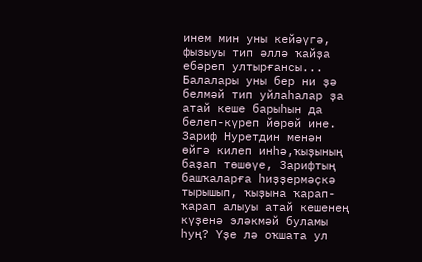инем мин уны кейәүгә, фызыуы тип әллә ҡайҙа ебәреп ултырғансы...
Балалары уны бер ни ҙә белмәй тип уйлаһалар ҙа атай кеше барыһын да белеп-күреп йөрөй ине. Зариф Нуретдин менән өйгә килеп инһә,ҡыҙының баҙап төшөүе, Зарифтың башҡаларға һиҙҙермәҫкә тырышып, ҡыҙына ҡарап-ҡарап алыуы атай кешенең күҙенә эләкмәй буламы һуң? Үҙе лә оҡшата ул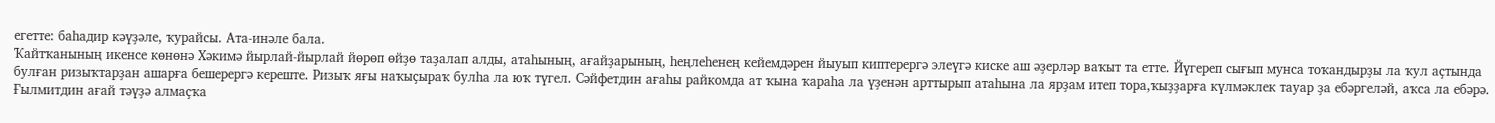егетте: баһадир кәүҙәле, ҡурайсы. Ата-инәле бала.
Ҡайтҡанының икенсе көнөнә Хәкимә йырлай-йырлай йөрөп өйҙө таҙалап алды, атаһының, ағайҙарының, һеңлеһенең кейемдәрен йыуып киптерергә элеүгә киске аш әҙерләр ваҡыт та етте. Йүгереп сығып мунса тоҡандырҙы ла ҡул аҫтында булған ризыҡтарҙан ашарға бешерергә кереште. Ризыҡ яғы наҡыҫыраҡ булһа ла юҡ түгел. Сәйфетдин ағаһы райкомда ат ҡына ҡараһа ла үҙенән арттырып атаһына ла ярҙам итеп тора,ҡыҙҙарға күлмәклек тауар ҙа ебәргеләй, аҡса ла ебәрә. Ғылмитдин ағай тәүҙә алмаҫҡа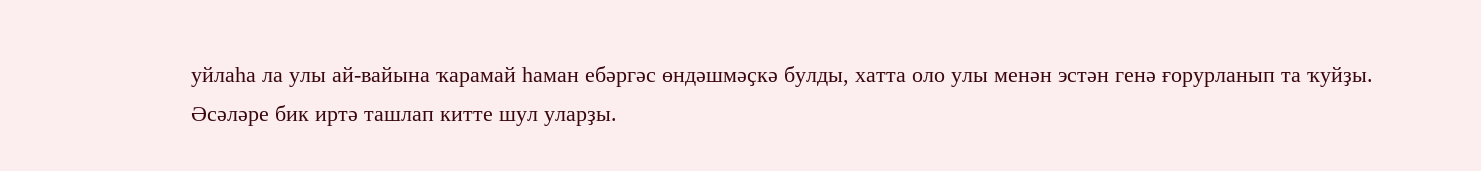уйлаһа ла улы ай-вайына ҡарамай һаман ебәргәс өндәшмәҫкә булды, хатта оло улы менән эстән генә ғорурланып та ҡуйҙы.
Әсәләре бик иртә ташлап китте шул уларҙы.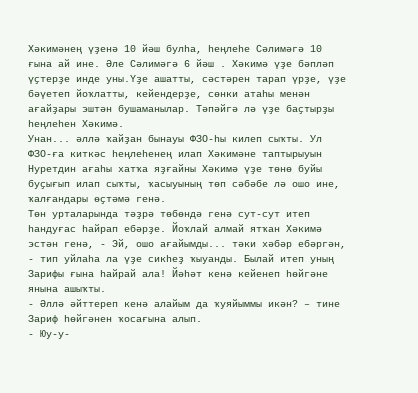Хәкимәнең үҙенә 10 йәш булһа, һеңлеһе Сәлимәгә 10 ғына ай ине. Әле Сәлимәгә 6 йәш . Хәкимә үҙе бәпләп үҫтерҙе инде уны.Үҙе ашатты, сәстәрен тарап үрҙе, үҙе бәүетеп йоҡлатты, кейендерҙе, сөнки атаһы менән ағайҙары эштән бушаманылар. Тәпәйгә лә үҙе баҫтырҙы һеңлеһен Хәкимә.
Унан... әллә ҡайҙан бынауы ФЗО-һы килеп сыҡты. Ул ФЗО-ға киткәс һеңлеһенең илап Хәкимәне таптырыуын Нуретдин ағаһы хатҡа яҙғайны Хәкимә үҙе төнө буйы буҫығып илап сыҡты, ҡасыуының төп сәбәбе лә ошо ине, ҡалғандары өҫтәмә генә.
Төн урталарында тәҙрә төбөндә генә сут-сут итеп һандуғас һайрап ебәрҙе. Йоҡлай алмай ятҡан Хәкимә эстән генә, - Эй, ошо ағайымды... тәки хәбәр ебәргән, - тип уйлаһа ла үҙе сикһеҙ ҡыуанды. Былай итеп уның Зарифы ғына һайрай ала! Йәһәт кенә кейенеп һөйгәне янына ашыҡты.
- Әллә әйттереп кенә алайым да ҡуяйыммы икән? – тине Зариф һөйгәнен ҡосағына алып.
- Юу-у-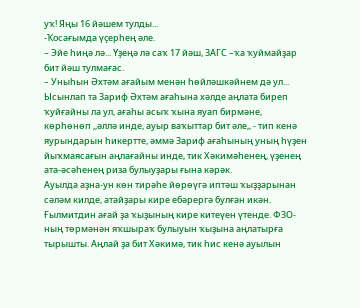уҡ! Яңы 16 йәшем тулды...
-Ҡосағымда үҫерһең әле.
– Эйе һиңә лә... Үҙеңә лә саҡ 17 йәш, ЗАГС –ҡа ҡуймайҙар бит йәш тулмағас.
– Уныһын Әхтәм ағайым менән һөйләшкәйнем дә ул...
Ысынлап та Зариф Әхтәм ағаһына хәлде аңлата биреп ҡуйғайны ла ул, ағаһы асыҡ ҡына яуап бирмәне, көрһөнөп ,,әллә инде, ауыр ваҡыттар бит әле,, - тип кенә яурындарын һикертте, әммә Зариф ағаһының уның һүҙен йыҡмаясағын аңлағайны инде, тик Хәкимәһенең, үҙенең ата-әсәһенең риза булыуҙары ғына кәрәк.
Ауылда аҙна-ун көн тирәһе йөрөүгә иптәш ҡыҙҙарынан сәләм килде, атайҙары кире ебәрергә булған икән. Ғылмитдин ағай ҙа ҡыҙының кире китеүен үтенде. ФЗО-ның төрмәнән яҡшыраҡ булыуын ҡыҙына аңлатырға тырышты. Аңлай ҙа бит Хәкимә, тик һис кенә ауылын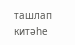ташлап китәһе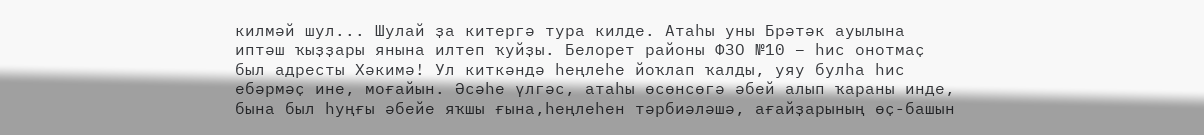килмәй шул... Шулай ҙа китергә тура килде. Атаһы уны Брәтәк ауылына иптәш ҡыҙҙары янына илтеп ҡуйҙы. Белорет районы ФЗО №10 – һис онотмаҫ был адресты Хәкимә! Ул киткәндә һеңлеһе йоҡлап ҡалды, уяу булһа һис ебәрмәҫ ине, моғайын. Әсәһе үлгәс, атаһы өсөнсөгә әбей алып ҡараны инде, бына был һуңғы әбейе яҡшы ғына,һеңлеһен тәрбиәләшә, ағайҙарының өҫ-башын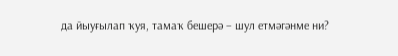да йыуғылап ҡуя, тамаҡ бешерә – шул етмәгәнме ни?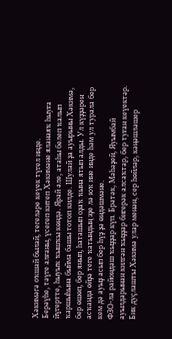Хәкимәгә оҡшай былай, тегеләре кеүек түгел инде.
Берәүһе, тәүге алғаны, үсегеп китеп Хәкимәне яланаяҡ һыуға йүгертте, һыуыҡ ҡышҡы көндә. Ярай әле, атаһы белеп ҡалып ҡаршыһына быйма башы тотоп килде. Шулай ҙа ауырыны Хәкимә, бер өшөп, бер янып, һаташып оҙаҡ ҡына ятып алды. Ул күҙҙәрен асҡанда өйҙә теге ҡатындың эҙе лә юҡ ине инде һәм ул турала бер кем дә ауыҙ асып бер һүҙ ҙә өндәшмәне.
ФЗО-ла райондаш ҡыҙҙар күп. Брәтәк, Мәһәҙей, Яуымбай ауылдарынан килгән ҡыҙҙар бигерәк алсаҡтар, бер туған кеүектәр. Бик дуҫлашты Хәкимә улар менән, сер һөйләр, кәңәшләшер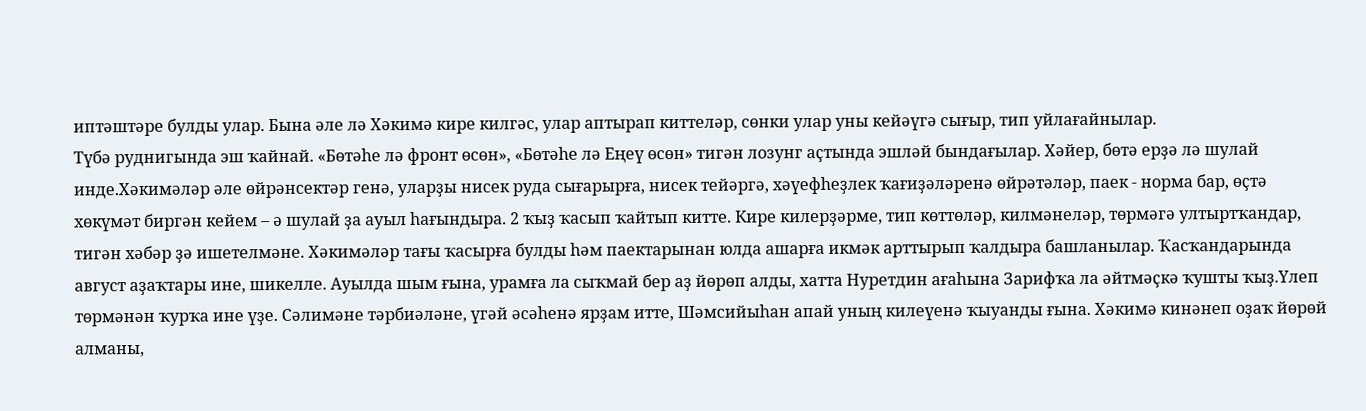иптәштәре булды улар. Бына әле лә Хәкимә кире килгәс, улар аптырап киттеләр, сөнки улар уны кейәүгә сығыр, тип уйлағайнылар.
Түбә руднигында эш ҡайнай. «Бөтәһе лә фронт өсөн», «Бөтәһе лә Еңеү өсөн» тигән лозунг аҫтында эшләй бындағылар. Хәйер, бөтә ерҙә лә шулай инде.Хәкимәләр әле өйрәнсектәр генә, уларҙы нисек руда сығарырға, нисек тейәргә, хәүефһеҙлек ҡағиҙәләренә өйрәтәләр, паек - норма бар, өҫтә хөкүмәт биргән кейем – ә шулай ҙа ауыл һағындыра. 2 ҡыҙ ҡасып ҡайтып китте. Кире килерҙәрме, тип көттөләр, килмәнеләр, төрмәгә ултыртҡандар, тигән хәбәр ҙә ишетелмәне. Хәкимәләр тағы ҡасырға булды һәм паектарынан юлда ашарға икмәк арттырып ҡалдыра башланылар. Ҡасҡандарында август аҙаҡтары ине, шикелле. Ауылда шым ғына, урамға ла сыҡмай бер аҙ йөрөп алды, хатта Нуретдин ағаһына Зарифҡа ла әйтмәҫкә ҡушты ҡыҙ.Үлеп төрмәнән ҡурҡа ине үҙе. Сәлимәне тәрбиәләне, үгәй әсәһенә ярҙам итте, Шәмсийыһан апай уның килеүенә ҡыуанды ғына. Хәкимә кинәнеп оҙаҡ йөрөй алманы,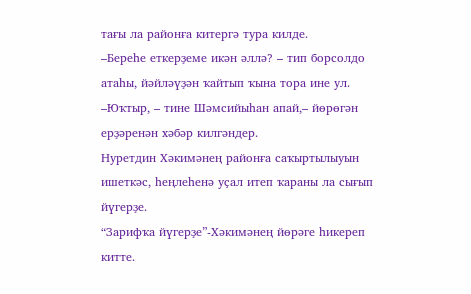тағы ла районға китергә тура килде.
–Береһе еткерҙеме икән әллә? – тип борсолдо атаһы, йәйләүҙән ҡайтып ҡына тора ине ул.
–Юҡтыр, – тине Шәмсийыһан апай,– йөрөгән ерҙәренән хәбәр килгәндер.
Нуретдин Хәкимәнең районға саҡыртылыуын ишеткәс, һеңлеһенә уҫал итеп ҡараны ла сығып йүгерҙе.
“Зарифҡа йүгерҙе”-Хәкимәнең йөрәге һикереп китте.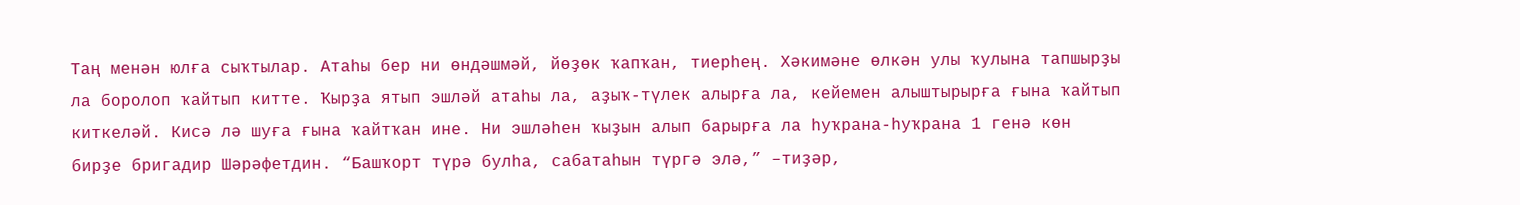Таң менән юлға сыҡтылар. Атаһы бер ни өндәшмәй, йөҙөк ҡапҡан, тиерһең. Хәкимәне өлкән улы ҡулына тапшырҙы ла боролоп ҡайтып китте. Ҡырҙа ятып эшләй атаһы ла, аҙыҡ-түлек алырға ла, кейемен алыштырырға ғына ҡайтып киткеләй. Кисә лә шуға ғына ҡайтҡан ине. Ни эшләһен ҡыҙын алып барырға ла һуҡрана-һуҡрана 1 генә көн бирҙе бригадир Шәрәфетдин. “Башҡорт түрә булһа, сабатаһын түргә элә,” –тиҙәр,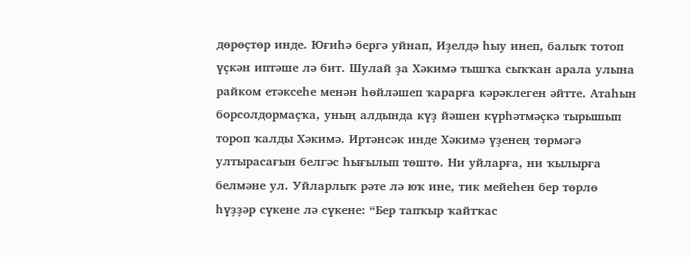дөрөҫтөр инде. Юғиһә бергә уйнап, Иҙелдә һыу инеп, балыҡ тотоп үҫкән иптәше лә бит. Шулай ҙа Хәкимә тышҡа сыҡҡан арала улына райком етәксеһе менән һөйләшеп ҡарарға кәрәклеген әйтте. Атаһын борсолдормаҫҡа, уның алдында күҙ йәшен күрһәтмәҫкә тырышып тороп ҡалды Хәкимә. Иртәнсәк инде Хәкимә үҙенең төрмәгә ултырасағын белгәс һығылып төштө. Ни уйларға, ни ҡылырға белмәне ул. Уйларлыҡ рәте лә юҡ ине, тик мейеһен бер төрлө һүҙҙәр сүкене лә сүкене: “Бер тапҡыр ҡайтҡас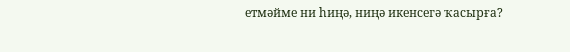етмәйме ни һиңә, ниңә икенсегә ҡасырға?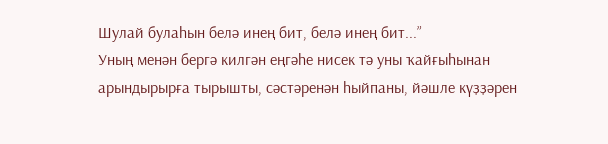Шулай булаһын белә инең бит, белә инең бит...”
Уның менән бергә килгән еңгәһе нисек тә уны ҡайғыһынан арындырырға тырышты, сәстәренән һыйпаны, йәшле күҙҙәрен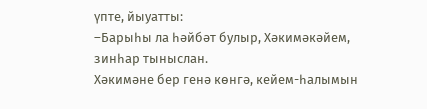үпте, йыуатты:
–Барыһы ла һәйбәт булыр, Хәкимәкәйем, зинһар тыныслан.
Хәкимәне бер генә көнгә, кейем-һалымын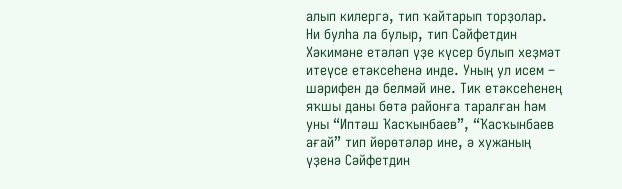алып килергә, тип ҡайтарып торҙолар.
Ни булһа ла булыр, тип Сәйфетдин Хәкимәне етәләп үҙе күсер булып хеҙмәт итеүсе етәксеһенә инде. Уның ул исем – шәрифен дә белмәй ине. Тик етәксеһенең яҡшы даны бөтә районға таралған һәм уны “Иптәш Ҡасҡынбаев”, “Ҡасҡынбаев ағай” тип йөрөтәләр ине, ә хужаның үҙенә Сәйфетдин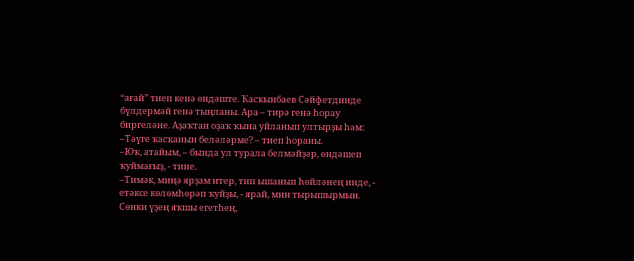“ағай” тиеп кенә өндәште. Ҡасҡынбаев Сәйфетдинде бүлдермәй генә тыңланы. Ара – тирә генә һорау биргеләне. Аҙаҡтан оҙаҡ ҡына уйланып ултырҙы һәм:
–Тәүге ҡасҡанын беләләрме? – тиеп һораны.
–Юҡ, атайым, – бында ул турала белмәйҙәр, өндәшеп ҡуймағыҙ, - тине.
–Тимәк, миңә ярҙам итер, тип ышанып һөйләнең инде, - етәксе көлөмһөрәп ҡуйҙы, - ярай, мин тырышырмын. Сөнки үҙең яҡшы егетһең,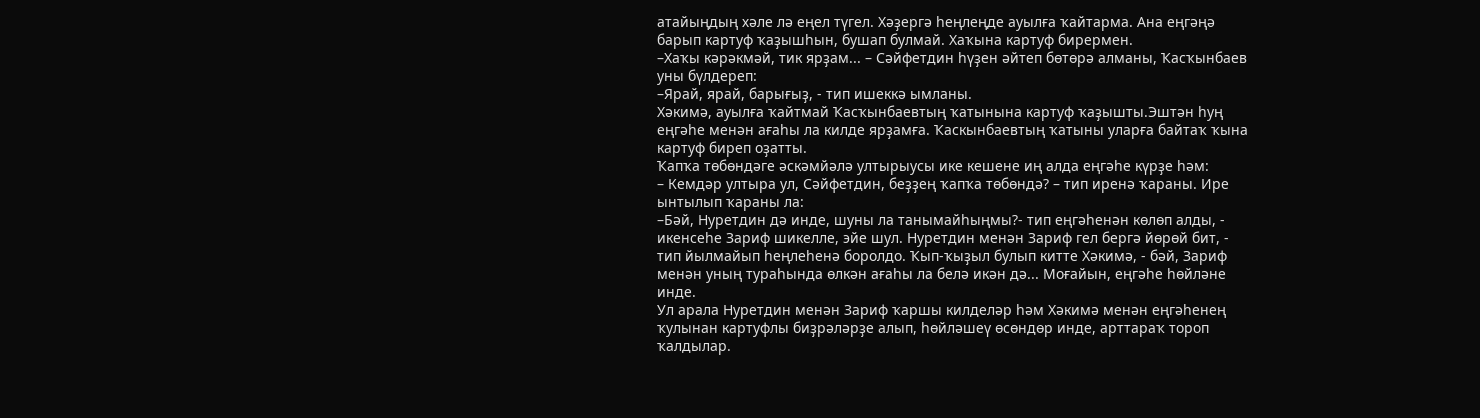атайыңдың хәле лә еңел түгел. Хәҙергә һеңлеңде ауылға ҡайтарма. Ана еңгәңә барып картуф ҡаҙышһын, бушап булмай. Хаҡына картуф бирермен.
–Хаҡы кәрәкмәй, тик ярҙам... – Сәйфетдин һүҙен әйтеп бөтөрә алманы, Ҡасҡынбаев уны бүлдереп:
–Ярай, ярай, барығыҙ, - тип ишеккә ымланы.
Хәкимә, ауылға ҡайтмай Ҡасҡынбаевтың ҡатынына картуф ҡаҙышты.Эштән һуң еңгәһе менән ағаһы ла килде ярҙамға. Ҡаскынбаевтың ҡатыны уларға байтаҡ ҡына картуф биреп оҙатты.
Ҡапҡа төбөндәге әскәмйәлә ултырыусы ике кешене иң алда еңгәһе күрҙе һәм:
– Кемдәр ултыра ул, Сәйфетдин, беҙҙең ҡапҡа төбөндә? – тип иренә ҡараны. Ире ынтылып ҡараны ла:
–Бәй, Нуретдин дә инде, шуны ла танымайһыңмы?- тип еңгәһенән көлөп алды, - икенсеһе Зариф шикелле, эйе шул. Нуретдин менән Зариф гел бергә йөрөй бит, - тип йылмайып һеңлеһенә боролдо. Ҡып-ҡыҙыл булып китте Хәкимә, - бәй, Зариф менән уның тураһында өлкән ағаһы ла белә икән дә... Моғайын, еңгәһе һөйләне инде.
Ул арала Нуретдин менән Зариф ҡаршы килделәр һәм Хәкимә менән еңгәһенең ҡулынан картуфлы биҙрәләрҙе алып, һөйләшеү өсөндөр инде, арттараҡ тороп ҡалдылар.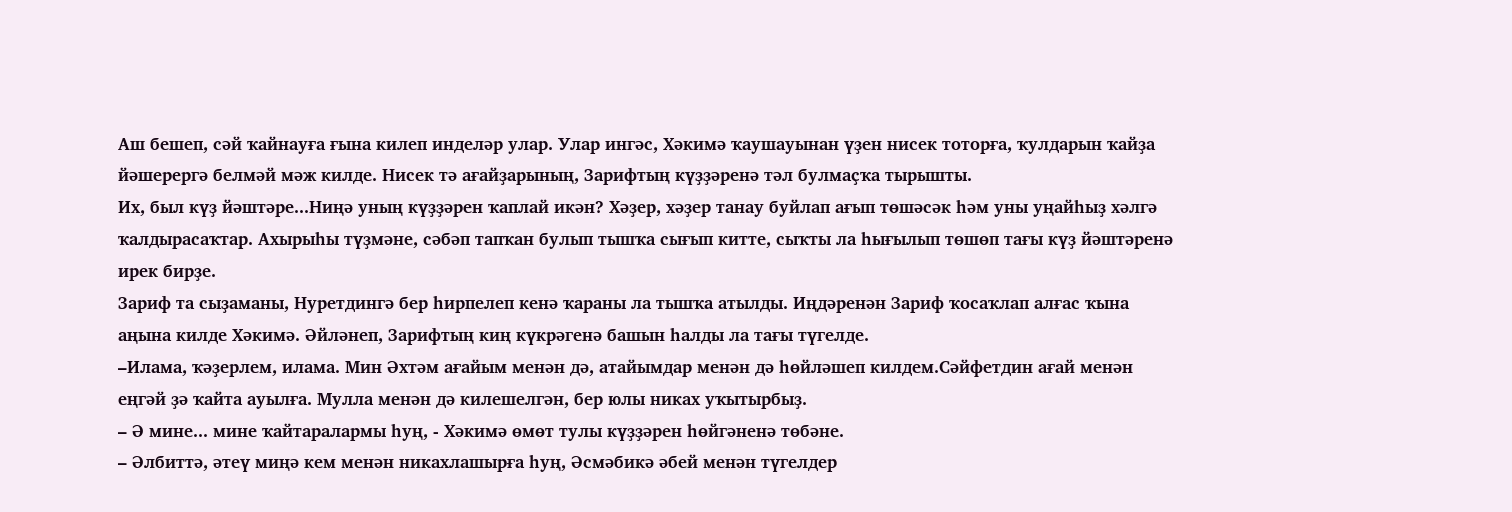Аш бешеп, сәй ҡайнауға ғына килеп инделәр улар. Улар ингәс, Хәкимә ҡаушауынан үҙен нисек тоторға, ҡулдарын ҡайҙа йәшерергә белмәй мәж килде. Нисек тә ағайҙарының, Зарифтың күҙҙәренә тәл булмаҫҡа тырышты.
Их, был күҙ йәштәре...Ниңә уның күҙҙәрен ҡаплай икән? Хәҙер, хәҙер танау буйлап ағып төшәсәк һәм уны уңайһыҙ хәлгә ҡалдырасаҡтар. Ахырыһы түҙмәне, сәбәп тапҡан булып тышҡа сығып китте, сыҡты ла һығылып төшөп тағы күҙ йәштәренә ирек бирҙе.
Зариф та сыҙаманы, Нуретдингә бер һирпелеп кенә ҡараны ла тышҡа атылды. Иңдәренән Зариф ҡосаҡлап алғас ҡына аңына килде Хәкимә. Әйләнеп, Зарифтың киң күкрәгенә башын һалды ла тағы түгелде.
–Илама, ҡәҙерлем, илама. Мин Әхтәм ағайым менән дә, атайымдар менән дә һөйләшеп килдем.Сәйфетдин ағай менән еңгәй ҙә ҡайта ауылға. Мулла менән дә килешелгән, бер юлы никах уҡытырбыҙ.
– Ә мине... мине ҡайтаралармы һуң, - Хәкимә өмөт тулы күҙҙәрен һөйгәненә төбәне.
– Әлбиттә, әтеү миңә кем менән никахлашырға һуң, Әсмәбикә әбей менән түгелдер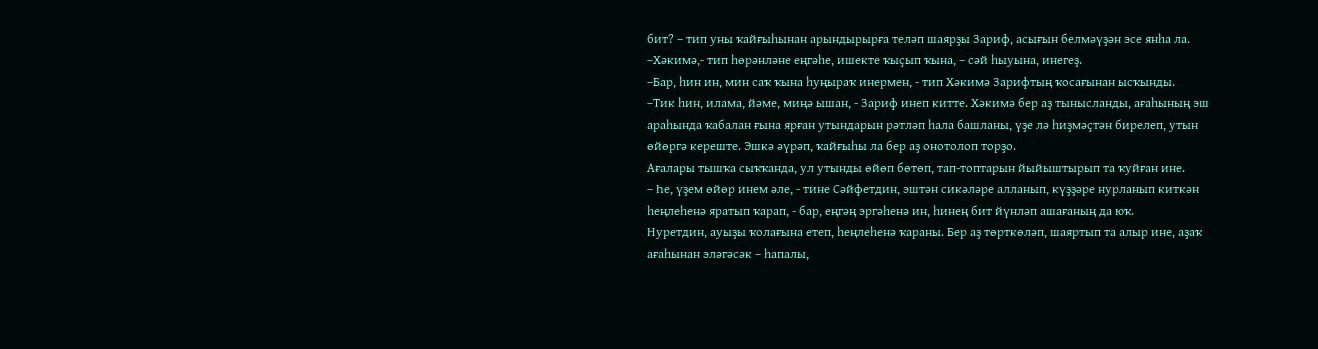бит? – тип уны ҡайғыһынан арындырырға теләп шаярҙы Зариф, асығын белмәүҙән эсе янһа ла.
–Хәкимә,- тип һөрәнләне еңгәһе, ишекте ҡыҫып ҡына, – сәй һыуына, инегеҙ.
–Бар, һин ин, мин саҡ ҡына һуңыраҡ инермен, - тип Хәкимә Зарифтың ҡосағынан ысҡынды.
–Тик һин, илама, йәме, миңә ышан, - Зариф инеп китте. Хәкимә бер аҙ тынысланды, ағаһының эш араһында ҡабалан ғына ярған утындарын рәтләп һала башланы, үҙе лә һиҙмәҫтән бирелеп, утын өйөргә кереште. Эшкә әүрәп, ҡайғыһы ла бер аҙ онотолоп торҙо.
Ағалары тышҡа сыҡҡанда, ул утынды өйөп бөтөп, тап-топтарын йыйыштырып та ҡуйған ине.
– Һе, үҙем өйөр инем әле, - тине Сәйфетдин, эштән сикәләре алланып, күҙҙәре нурланып киткән һеңлеһенә яратып ҡарап, - бар, еңгәң эргәһенә ин, һинең бит йүнләп ашағаның да юҡ.
Нуретдин, ауыҙы ҡолағына етеп, һеңлеһенә ҡараны. Бер аҙ төрткөләп, шаяртып та алыр ине, аҙаҡ ағаһынан эләгәсәк – һапалы,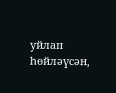уйлап һөйләүсән,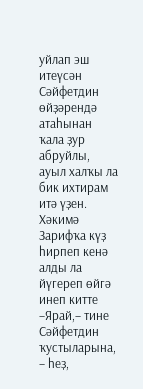уйлап эш итеүсән Сәйфетдин өйҙәрендә атаһынан ҡала ҙур абруйлы, ауыл халҡы ла бик ихтирам итә үҙен.
Хәкимә Зарифҡа күҙ һирпеп кенә алды ла йүгереп өйгә инеп китте
–Ярай,– тине Сәйфетдин ҡустыларына, – һеҙ,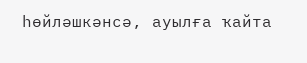һөйләшкәнсә, ауылға ҡайта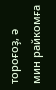тороғоҙ, ә мин райкомға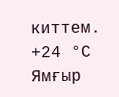киттем.
+24 °С
Ямғыр